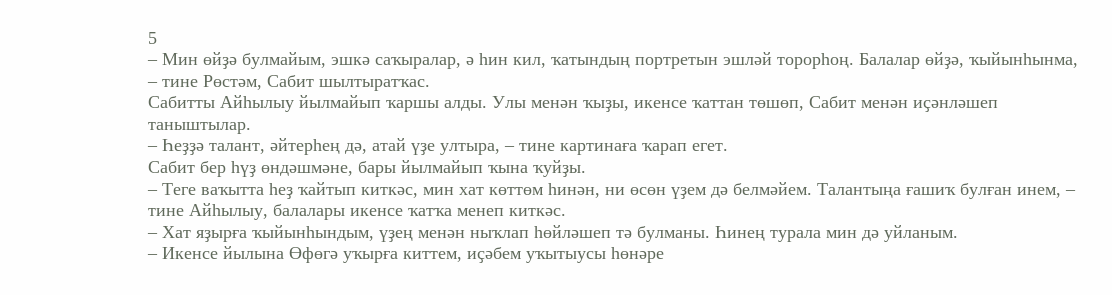5
– Мин өйҙә булмайым, эшкә саҡыралар, ә һин кил, ҡатындың портретын эшләй торорһоң. Балалар өйҙә, ҡыйынһынма, – тине Рөстәм, Сабит шылтыратҡас.
Сабитты Айһылыу йылмайып ҡаршы алды. Улы менән ҡыҙы, икенсе ҡаттан төшөп, Сабит менән иҫәнләшеп таныштылар.
– Һеҙҙә талант, әйтерһең дә, атай үҙе ултыра, – тине картинаға ҡарап егет.
Сабит бер һүҙ өндәшмәне, бары йылмайып ҡына ҡуйҙы.
– Теге ваҡытта һеҙ ҡайтып киткәс, мин хат көттөм һинән, ни өсөн үҙем дә белмәйем. Талантыңа ғашиҡ булған инем, – тине Айһылыу, балалары икенсе ҡатҡа менеп киткәс.
– Хат яҙырға ҡыйынһындым, үҙең менән ныҡлап һөйләшеп тә булманы. Һинең турала мин дә уйланым.
– Икенсе йылына Өфөгә уҡырға киттем, иҫәбем уҡытыусы һөнәре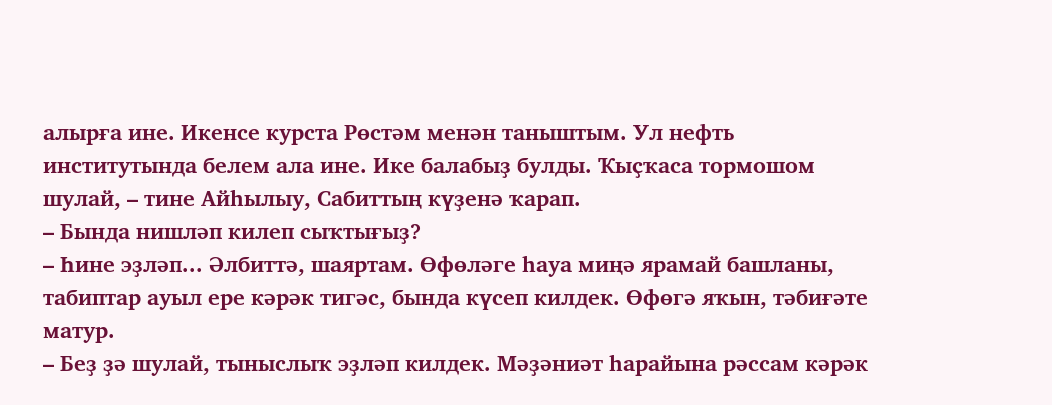алырға ине. Икенсе курста Рөстәм менән таныштым. Ул нефть институтында белем ала ине. Ике балабыҙ булды. Ҡыҫҡаса тормошом шулай, – тине Айһылыу, Сабиттың күҙенә ҡарап.
– Бында нишләп килеп сыҡтығыҙ?
– Һине эҙләп... Әлбиттә, шаяртам. Өфөләге һауа миңә ярамай башланы, табиптар ауыл ере кәрәк тигәс, бында күсеп килдек. Өфөгә яҡын, тәбиғәте матур.
– Беҙ ҙә шулай, тыныслыҡ эҙләп килдек. Мәҙәниәт һарайына рәссам кәрәк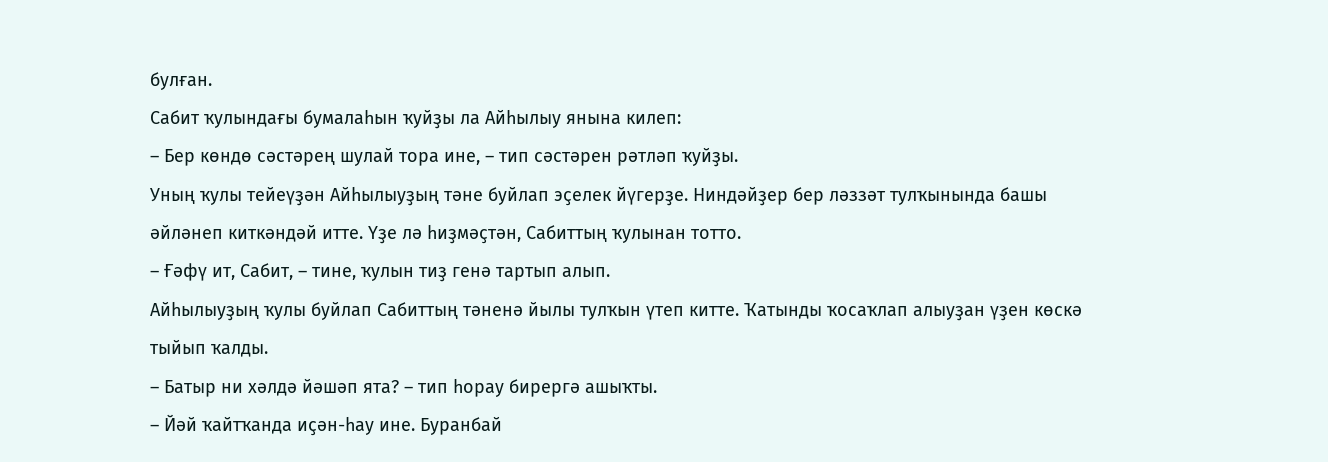булған.
Сабит ҡулындағы бумалаһын ҡуйҙы ла Айһылыу янына килеп:
– Бер көндө сәстәрең шулай тора ине, – тип сәстәрен рәтләп ҡуйҙы.
Уның ҡулы тейеүҙән Айһылыуҙың тәне буйлап эҫелек йүгерҙе. Ниндәйҙер бер ләззәт тулҡынында башы әйләнеп киткәндәй итте. Үҙе лә һиҙмәҫтән, Сабиттың ҡулынан тотто.
– Ғәфү ит, Сабит, – тине, ҡулын тиҙ генә тартып алып.
Айһылыуҙың ҡулы буйлап Сабиттың тәненә йылы тулҡын үтеп китте. Ҡатынды ҡосаҡлап алыуҙан үҙен көскә тыйып ҡалды.
– Батыр ни хәлдә йәшәп ята? – тип һорау бирергә ашыҡты.
– Йәй ҡайтҡанда иҫән-һау ине. Буранбай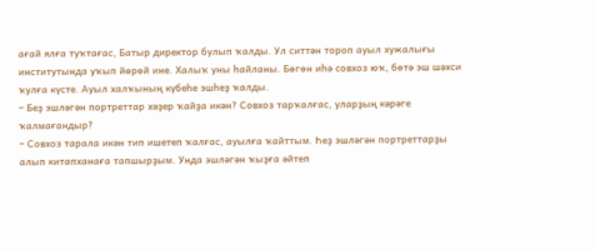ағай ялға туҡтағас, Батыр директор булып ҡалды. Ул ситтән тороп ауыл хужалығы институтында уҡып йөрөй ине. Халыҡ уны һайланы. Бөгөн иһә совхоз юҡ, бөтә эш шәхси ҡулға күсте. Ауыл халҡының күбеһе эшһеҙ ҡалды.
– Беҙ эшләгән портреттар хәҙер ҡайҙа икән? Совхоз тарҡалғас, уларҙың кәрәге ҡалмағандыр?
– Совхоз тарала икән тип ишетеп ҡалғас, ауылға ҡайттым. Һеҙ эшләгән портреттарҙы алып китапханаға тапшырҙым. Унда эшләгән ҡыҙға әйтеп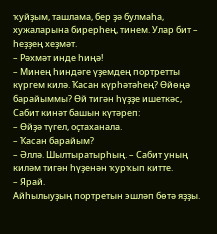ҡуйҙым, ташлама, бер ҙә булмаһа, хужаларына бирерһең, тинем. Улар бит – һеҙҙең хеҙмәт.
– Рәхмәт инде һиңә!
– Минең һиндәге үҙемдең портретты күргем килә. Ҡасан күрһәтәһең? Өйөңә барайыммы? Өй тигән һүҙҙе ишеткәс, Сабит кинәт башын күтәреп:
– Өйҙә түгел, оҫтаханала.
– Ҡасан барайым?
– Әллә. Шылтыратырһың. – Сабит уның киләм тигән һүҙенән ҡурҡып китте.
– Ярай.
Айһылыуҙың портретын эшләп бөтә яҙҙы.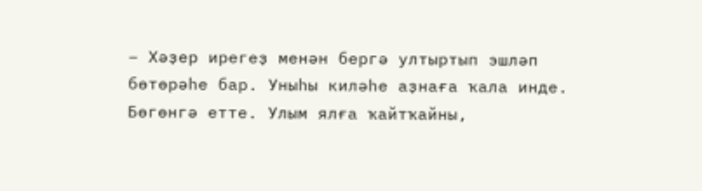– Хәҙер ирегеҙ менән бергә ултыртып эшләп бөтөрәһе бар. Уныһы киләһе аҙнаға ҡала инде. Бөгөнгә етте. Улым ялға ҡайтҡайны,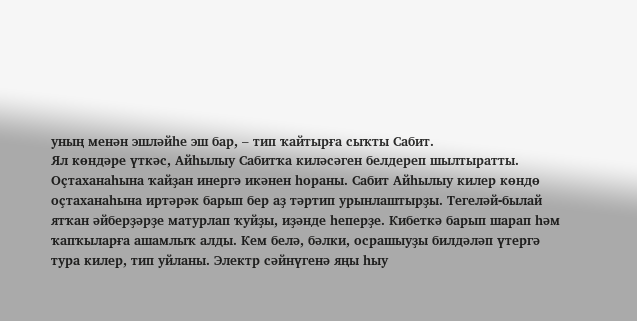уның менән эшләйһе эш бар, – тип ҡайтырға сыҡты Сабит.
Ял көндәре үткәс, Айһылыу Сабитҡа киләсәген белдереп шылтыратты. Оҫтаханаһына ҡайҙан инергә икәнен һораны. Сабит Айһылыу килер көндө оҫтаханаһына иртәрәк барып бер аҙ тәртип урынлаштырҙы. Тегеләй-былай ятҡан әйберҙәрҙе матурлап ҡуйҙы, иҙәнде һеперҙе. Кибеткә барып шарап һәм ҡапҡыларға ашамлыҡ алды. Кем белә, бәлки, осрашыуҙы билдәләп үтергә тура килер, тип уйланы. Электр сәйнүгенә яңы һыу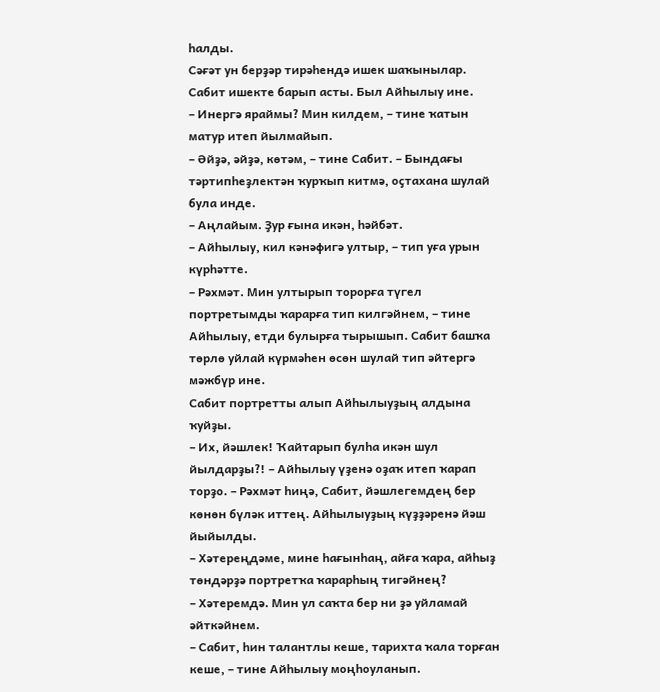һалды.
Сәғәт ун берҙәр тирәһендә ишек шаҡынылар. Сабит ишекте барып асты. Был Айһылыу ине.
– Инергә яраймы? Мин килдем, – тине ҡатын матур итеп йылмайып.
– Әйҙә, әйҙә, көтәм, – тине Сабит. – Бындағы тәртипһеҙлектән ҡурҡып китмә, оҫтахана шулай була инде.
– Аңлайым. Ҙур ғына икән, һәйбәт.
– Айһылыу, кил кәнәфигә ултыр, – тип уға урын күрһәтте.
– Рәхмәт. Мин ултырып торорға түгел портретымды ҡарарға тип килгәйнем, – тине Айһылыу, етди булырға тырышып. Сабит башҡа төрлө уйлай күрмәһен өсөн шулай тип әйтергә мәжбүр ине.
Сабит портретты алып Айһылыуҙың алдына ҡуйҙы.
– Их, йәшлек! Ҡайтарып булһа икән шул йылдарҙы?! – Айһылыу үҙенә оҙаҡ итеп ҡарап торҙо. – Рәхмәт һиңә, Сабит, йәшлегемдең бер көнөн бүләк иттең. Айһылыуҙың күҙҙәренә йәш йыйылды.
– Хәтереңдәме, мине һағынһаң, айға ҡара, айһыҙ төндәрҙә портретҡа ҡарарһың тигәйнең?
– Хәтеремдә. Мин ул саҡта бер ни ҙә уйламай әйткәйнем.
– Сабит, һин талантлы кеше, тарихта ҡала торған кеше, – тине Айһылыу моңһоуланып.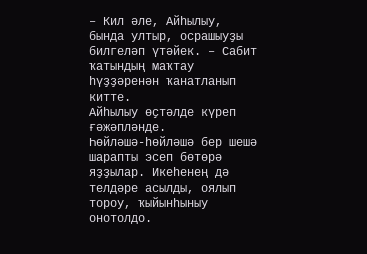– Кил әле, Айһылыу, бында ултыр, осрашыуҙы билгеләп үтәйек. – Сабит ҡатындың маҡтау һүҙҙәренән ҡанатланып китте.
Айһылыу өҫтәлде күреп ғәжәпләнде.
Һөйләшә-һөйләшә бер шешә шарапты эсеп бөтөрә яҙҙылар. Икеһенең дә телдәре асылды, оялып тороу, ҡыйынһыныу онотолдо.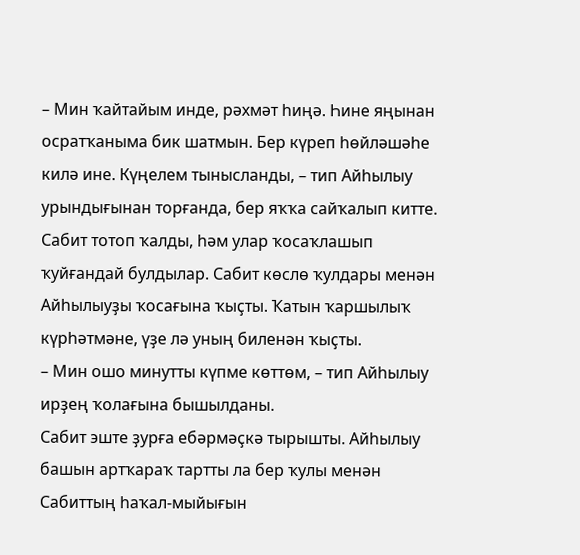– Мин ҡайтайым инде, рәхмәт һиңә. Һине яңынан осратҡаныма бик шатмын. Бер күреп һөйләшәһе килә ине. Күңелем тынысланды, – тип Айһылыу урындығынан торғанда, бер яҡҡа сайҡалып китте. Сабит тотоп ҡалды, һәм улар ҡосаҡлашып ҡуйғандай булдылар. Сабит көслө ҡулдары менән Айһылыуҙы ҡосағына ҡыҫты. Ҡатын ҡаршылыҡ күрһәтмәне, үҙе лә уның биленән ҡыҫты.
– Мин ошо минутты күпме көттөм, – тип Айһылыу ирҙең ҡолағына бышылданы.
Сабит эште ҙурға ебәрмәҫкә тырышты. Айһылыу башын артҡараҡ тартты ла бер ҡулы менән Сабиттың һаҡал-мыйығын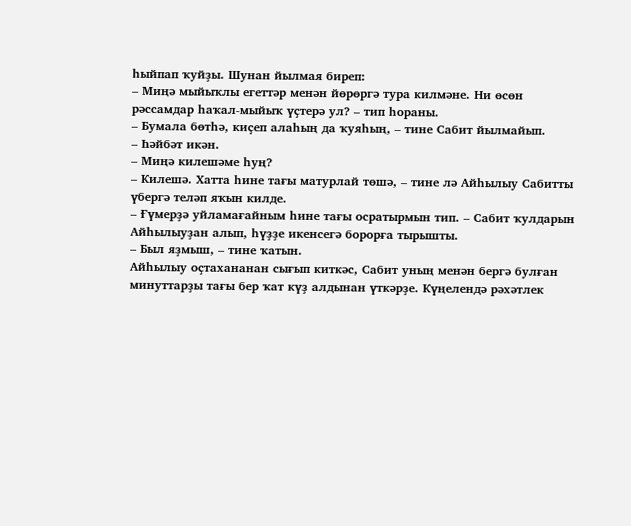һыйпап ҡуйҙы. Шунан йылмая биреп:
– Миңә мыйыҡлы егеттәр менән йөрөргә тура килмәне. Ни өсөн рәссамдар һаҡал-мыйыҡ үҫтерә ул? – тип һораны.
– Бумала бөтһә, киҫеп алаһың да ҡуяһың, – тине Сабит йылмайып.
– Һәйбәт икән.
– Миңә килешәме һуң?
– Килешә. Хатта һине тағы матурлай төшә, – тине лә Айһылыу Сабитты үбергә теләп яҡын килде.
– Ғүмерҙә уйламағайным һине тағы осратырмын тип. – Сабит ҡулдарын Айһылыуҙан алып, һүҙҙе икенсегә борорға тырышты.
– Был яҙмыш, – тине ҡатын.
Айһылыу оҫтахананан сығып киткәс, Сабит уның менән бергә булған минуттарҙы тағы бер ҡат күҙ алдынан үткәрҙе. Күңелендә рәхәтлек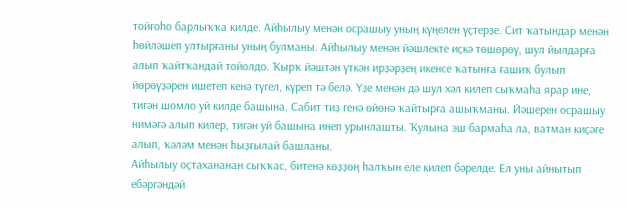тойғоһо барлыҡҡа килде. Айһылыу менән осрашыу уның күңелен үҫтерҙе. Сит ҡатындар менән һөйләшеп ултырғаны уның булманы. Айһылыу менән йәшлекте иҫкә төшөрөү, шул йылдарға алып ҡайтҡандай тойолдо. Ҡырҡ йәштән үткән ирҙәрҙең икенсе ҡатынға ғашиҡ булып йөрөүҙәрен ишетеп кенә түгел, күреп тә белә. Үҙе менән дә шул хәл килеп сыҡмаһа ярар ине, тигән шомло уй килде башына. Сабит тиҙ генә өйөнә ҡайтырға ашыҡманы. Йәшерен осрашыу нимәгә алып килер, тигән уй башына инеп урынлашты. Ҡулына эш бармаһа ла, ватман киҫәге алып, ҡәләм менән һыҙғылай башланы.
Айһылыу оҫтахананан сыҡҡас, битенә көҙҙөң һалҡын еле килеп бәрелде. Ел уны айнытып ебәргәндәй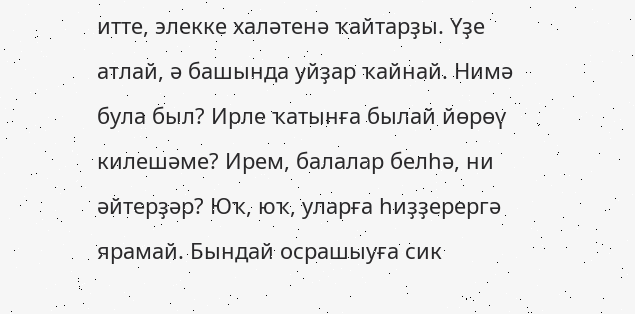итте, элекке халәтенә ҡайтарҙы. Үҙе атлай, ә башында уйҙар ҡайнай. Нимә була был? Ирле ҡатынға былай йөрөү килешәме? Ирем, балалар белһә, ни әйтерҙәр? Юҡ, юҡ, уларға һиҙҙерергә ярамай. Бындай осрашыуға сик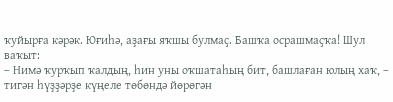ҡуйырға кәрәк. Юғиһә, аҙағы яҡшы булмаҫ. Башҡа осрашмаҫҡа! Шул ваҡыт:
– Нимә ҡурҡып ҡалдың, һин уны оҡшатаһың бит, башлаған юлың хаҡ, – тигән һүҙҙәрҙе күңеле төбөндә йөрөгән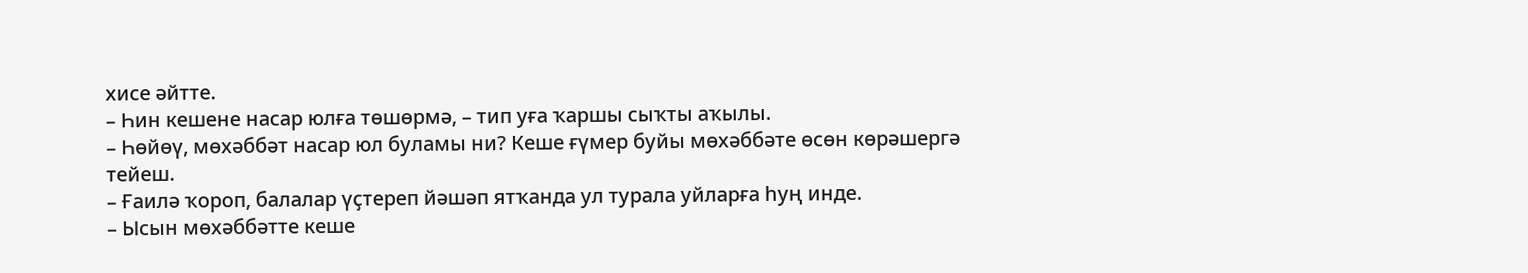хисе әйтте.
– Һин кешене насар юлға төшөрмә, – тип уға ҡаршы сыҡты аҡылы.
– Һөйөү, мөхәббәт насар юл буламы ни? Кеше ғүмер буйы мөхәббәте өсөн көрәшергә тейеш.
– Ғаилә ҡороп, балалар үҫтереп йәшәп ятҡанда ул турала уйларға һуң инде.
– Ысын мөхәббәтте кеше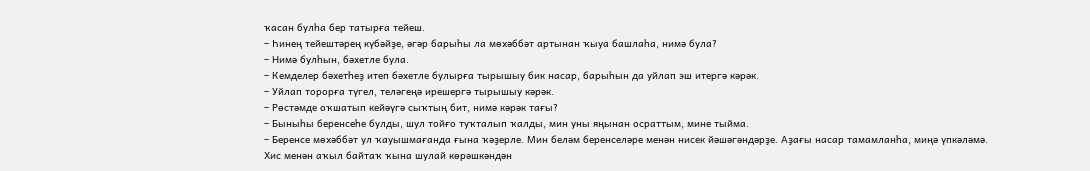ҡасан булһа бер татырға тейеш.
– Һинең тейештәрең күбәйҙе, әгәр барыһы ла мөхәббәт артынан ҡыуа башлаһа, нимә була?
– Нимә булһын, бәхетле була.
– Кемделер бәхетһеҙ итеп бәхетле булырға тырышыу бик насар, барыһын да уйлап эш итергә кәрәк.
– Уйлап торорға түгел, теләгеңә ирешергә тырышыу кәрәк.
– Рөстәмде оҡшатып кейәүгә сыҡтың бит, нимә кәрәк тағы?
– Быныһы беренсеһе булды, шул тойғо туҡталып ҡалды, мин уны яңынан осраттым, мине тыйма.
– Беренсе мөхәббәт ул ҡауышмағанда ғына ҡәҙерле. Мин беләм беренселәре менән нисек йәшәгәндәрҙе. Аҙағы насар тамамланһа, миңә үпкәләмә.
Хис менән аҡыл байтаҡ ҡына шулай көрәшкәндән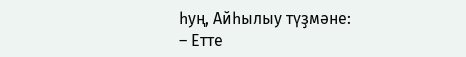һуң, Айһылыу түҙмәне:
– Етте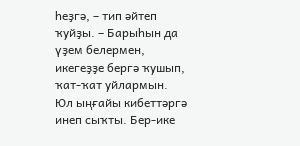һеҙгә, – тип әйтеп ҡуйҙы. – Барыһын да үҙем белермен, икегеҙҙе бергә ҡушып, ҡат-ҡат уйлармын.
Юл ыңғайы кибеттәргә инеп сыҡты. Бер-ике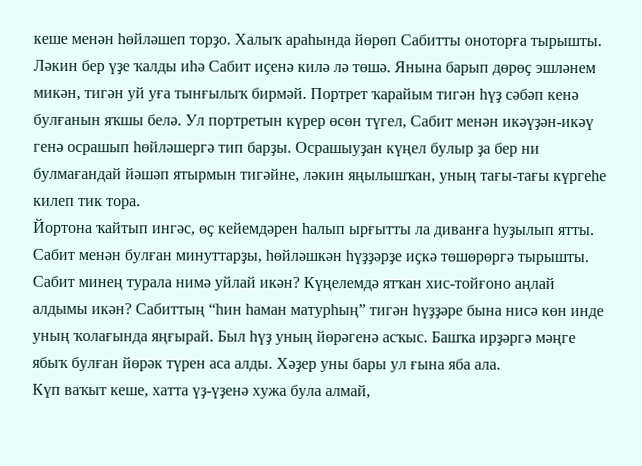кеше менән һөйләшеп торҙо. Халыҡ араһында йөрөп Сабитты оноторға тырышты. Ләкин бер үҙе ҡалды иһә Сабит иҫенә килә лә төшә. Янына барып дөрөҫ эшләнем микән, тигән уй уға тынғылыҡ бирмәй. Портрет ҡарайым тигән һүҙ сәбәп кенә булғанын яҡшы белә. Ул портретын күрер өсөн түгел, Сабит менән икәүҙән-икәү генә осрашып һөйләшергә тип барҙы. Осрашыуҙан күңел булыр ҙа бер ни булмағандай йәшәп ятырмын тигәйне, ләкин яңылышҡан, уның тағы-тағы күргеһе килеп тик тора.
Йортона ҡайтып ингәс, өҫ кейемдәрен һалып ырғытты ла диванға һуҙылып ятты. Сабит менән булған минуттарҙы, һөйләшкән һүҙҙәрҙе иҫкә төшөрөргә тырышты. Сабит минең турала нимә уйлай икән? Күңелемдә ятҡан хис-тойғоно аңлай алдымы икән? Сабиттың “һин һаман матурһың” тигән һүҙҙәре бына нисә көн инде уның ҡолағында яңғырай. Был һүҙ уның йөрәгенә асҡыс. Башҡа ирҙәргә мәңге ябыҡ булған йөрәк түрен аса алды. Хәҙер уны бары ул ғына яба ала.
Күп ваҡыт кеше, хатта үҙ-үҙенә хужа була алмай,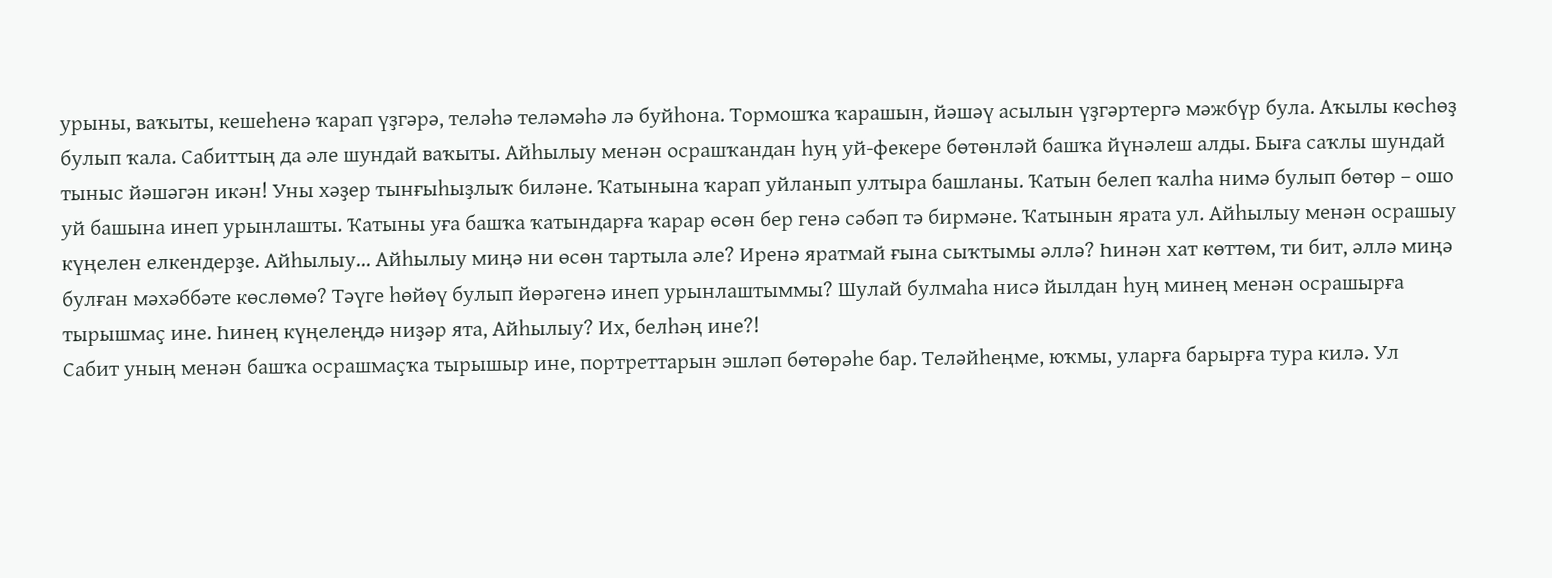урыны, ваҡыты, кешеһенә ҡарап үҙгәрә, теләһә теләмәһә лә буйһона. Тормошҡа ҡарашын, йәшәү асылын үҙгәртергә мәжбүр була. Аҡылы көсһөҙ булып ҡала. Сабиттың да әле шундай ваҡыты. Айһылыу менән осрашҡандан һуң уй-фекере бөтөнләй башҡа йүнәлеш алды. Быға саҡлы шундай тыныс йәшәгән икән! Уны хәҙер тынғыһыҙлыҡ биләне. Ҡатынына ҡарап уйланып ултыра башланы. Ҡатын белеп ҡалһа нимә булып бөтөр – ошо уй башына инеп урынлашты. Ҡатыны уға башҡа ҡатындарға ҡарар өсөн бер генә сәбәп тә бирмәне. Ҡатынын ярата ул. Айһылыу менән осрашыу күңелен елкендерҙе. Айһылыу... Айһылыу миңә ни өсөн тартыла әле? Иренә яратмай ғына сыҡтымы әллә? Һинән хат көттөм, ти бит, әллә миңә булған мәхәббәте көслөмө? Тәүге һөйөү булып йөрәгенә инеп урынлаштыммы? Шулай булмаһа нисә йылдан һуң минең менән осрашырға тырышмаҫ ине. Һинең күңелеңдә ниҙәр ята, Айһылыу? Их, белһәң ине?!
Сабит уның менән башҡа осрашмаҫҡа тырышыр ине, портреттарын эшләп бөтөрәһе бар. Теләйһеңме, юҡмы, уларға барырға тура килә. Ул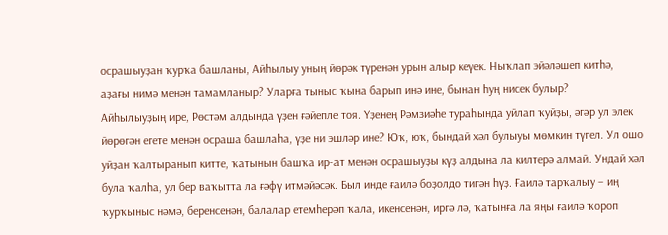осрашыуҙан ҡурҡа башланы, Айһылыу уның йөрәк түренән урын алыр кеүек. Ныҡлап эйәләшеп китһә, аҙағы нимә менән тамамланыр? Уларға тыныс ҡына барып инә ине, бынан һуң нисек булыр?
Айһылыуҙың ире, Рөстәм алдында үҙен ғәйепле тоя. Үҙенең Рәмзиәһе тураһында уйлап ҡуйҙы, әгәр ул элек йөрөгән егете менән осраша башлаһа, үҙе ни эшләр ине? Юҡ, юҡ, бындай хәл булыуы мөмкин түгел. Ул ошо уйҙан ҡалтыранып китте, ҡатынын башҡа ир-ат менән осрашыуҙы күҙ алдына ла килтерә алмай. Ундай хәл була ҡалһа, ул бер ваҡытта ла ғәфү итмәйәсәк. Был инде ғаилә боҙолдо тигән һүҙ. Ғаилә тарҡалыу – иң ҡурҡыныс нәмә, беренсенән, балалар етемһерәп ҡала, икенсенән, иргә лә, ҡатынға ла яңы ғаилә ҡороп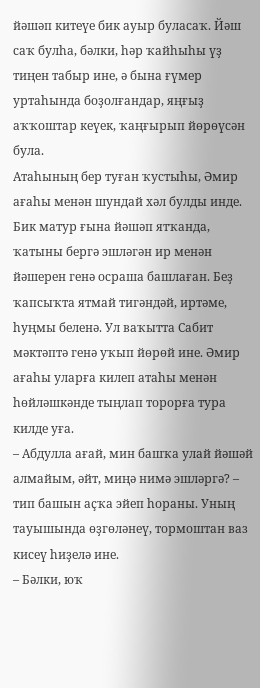йәшәп китеүе бик ауыр буласаҡ. Йәш саҡ булһа, бәлки, һәр ҡайһыһы үҙ тиңен табыр ине, ә бына ғүмер уртаһында боҙолғандар, яңғыҙ аҡҡоштар кеүек, ҡаңғырып йөрөүсән була.
Атаһының бер туған ҡустыһы, Әмир ағаһы менән шундай хәл булды инде. Бик матур ғына йәшәп ятҡанда, ҡатыны бергә эшләгән ир менән йәшерен генә осраша башлаған. Беҙ ҡапсыҡта ятмай тигәндәй, иртәме, һуңмы беленә. Ул ваҡытта Сабит мәктәптә генә уҡып йөрөй ине. Әмир ағаһы уларға килеп атаһы менән һөйләшкәнде тыңлап торорға тура килде уға.
– Абдулла ағай, мин башҡа улай йәшәй алмайым, әйт, миңә нимә эшләргә? – тип башын аҫҡа эйеп һораны. Уның тауышында өҙгөләнеү, тормоштан ваз кисеү һиҙелә ине.
– Бәлки, юҡ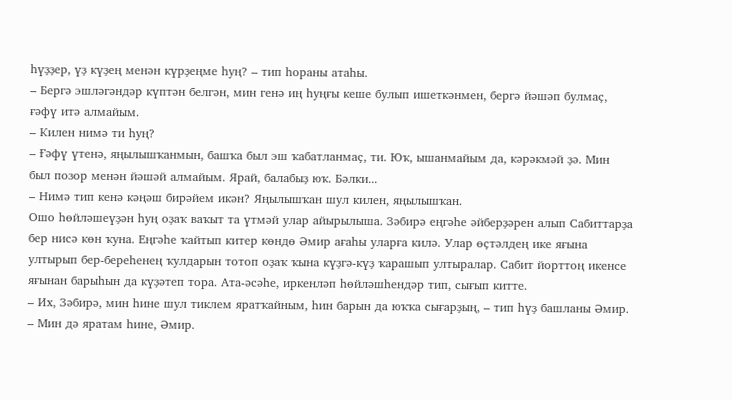һүҙҙер, үҙ күҙең менән күрҙеңме һуң? – тип һораны атаһы.
– Бергә эшләгәндәр күптән белгән, мин генә иң һуңғы кеше булып ишеткәнмен, бергә йәшәп булмаҫ, ғәфү итә алмайым.
– Килен нимә ти һуң?
– Ғәфү үтенә, яңылышҡанмын, башҡа был эш ҡабатланмаҫ, ти. Юҡ, ышанмайым да, кәрәкмәй ҙә. Мин был позор менән йәшәй алмайым. Ярай, балабыҙ юҡ. Бәлки...
– Нимә тип кенә кәңәш бирәйем икән? Яңылышҡан шул килен, яңылышҡан.
Ошо һөйләшеүҙән һуң оҙаҡ ваҡыт та үтмәй улар айырылыша. Зәбирә еңгәһе әйберҙәрен алып Сабиттарҙа бер нисә көн ҡуна. Еңгәһе ҡайтып китер көндө Әмир ағаһы уларға килә. Улар өҫтәлдең ике яғына ултырып бер-береһенең ҡулдарын тотоп оҙаҡ ҡына күҙгә-күҙ ҡарашып ултыралар. Сабит йорттоң икенсе яғынан барыһын да күҙәтеп тора. Ата-әсәһе, иркенләп һөйләшһендәр тип, сығып китте.
– Их, Зәбирә, мин һине шул тиклем яратҡайным, һин барын да юҡҡа сығарҙың, – тип һүҙ башланы Әмир.
– Мин дә яратам һине, Әмир.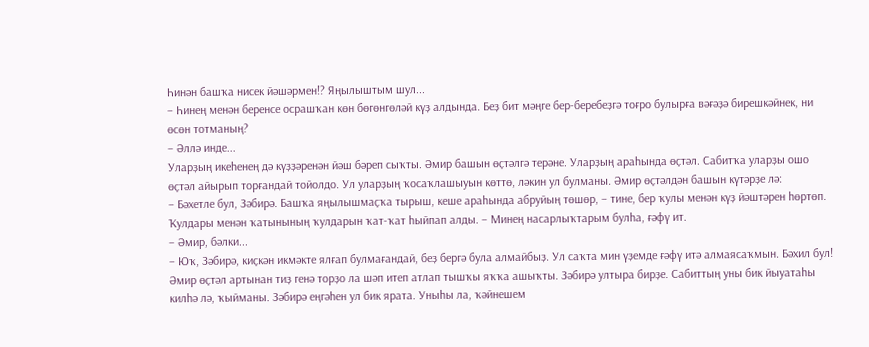Һинән башҡа нисек йәшәрмен!? Яңылыштым шул...
– Һинең менән беренсе осрашҡан көн бөгөнгөләй күҙ алдында. Беҙ бит мәңге бер-беребеҙгә тоғро булырға вәғәҙә бирешкәйнек, ни өсөн тотманың?
– Әллә инде...
Уларҙың икеһенең дә күҙҙәренән йәш бәреп сыҡты. Әмир башын өҫтәлгә терәне. Уларҙың араһында өҫтәл. Сабитҡа уларҙы ошо өҫтәл айырып торғандай тойолдо. Ул уларҙың ҡосаҡлашыуын көттө, ләкин ул булманы. Әмир өҫтәлдән башын күтәрҙе лә:
– Бәхетле бул, Зәбирә. Башҡа яңылышмаҫҡа тырыш, кеше араһында абруйың төшөр, – тине, бер ҡулы менән күҙ йәштәрен һөртөп. Ҡулдары менән ҡатынының ҡулдарын ҡат-ҡат һыйпап алды. – Минең насарлыҡтарым булһа, ғәфү ит.
– Әмир, бәлки...
– Юҡ, Зәбирә, киҫкән икмәкте ялғап булмағандай, беҙ бергә була алмайбыҙ. Ул саҡта мин үҙемде ғәфү итә алмаясаҡмын. Бәхил бул!
Әмир өҫтәл артынан тиҙ генә торҙо ла шәп итеп атлап тышҡы яҡҡа ашыҡты. Зәбирә ултыра бирҙе. Сабиттың уны бик йыуатаһы килһә лә, ҡыйманы. Зәбирә еңгәһен ул бик ярата. Уныһы ла, ҡәйнешем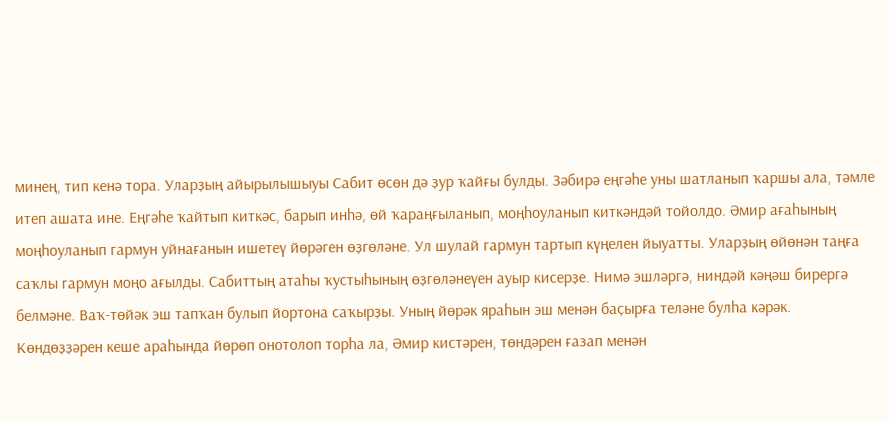минең, тип кенә тора. Уларҙың айырылышыуы Сабит өсөн дә ҙур ҡайғы булды. Зәбирә еңгәһе уны шатланып ҡаршы ала, тәмле итеп ашата ине. Еңгәһе ҡайтып киткәс, барып инһә, өй ҡараңғыланып, моңһоуланып киткәндәй тойолдо. Әмир ағаһының моңһоуланып гармун уйнағанын ишетеү йөрәген өҙгөләне. Ул шулай гармун тартып күңелен йыуатты. Уларҙың өйөнән таңға саҡлы гармун моңо ағылды. Сабиттың атаһы ҡустыһының өҙгөләнеүен ауыр кисерҙе. Нимә эшләргә, ниндәй кәңәш бирергә белмәне. Ваҡ-төйәк эш тапҡан булып йортона саҡырҙы. Уның йөрәк яраһын эш менән баҫырға теләне булһа кәрәк. Көндөҙҙәрен кеше араһында йөрөп онотолоп торһа ла, Әмир кистәрен, төндәрен ғазап менән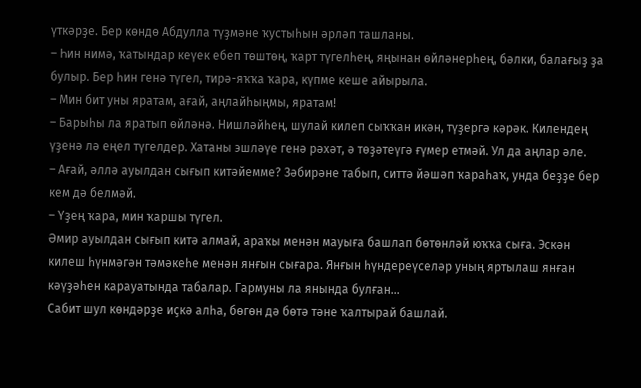үткәрҙе. Бер көндө Абдулла түҙмәне ҡустыһын әрләп ташланы.
– Һин нимә, ҡатындар кеүек ебеп төштөң, ҡарт түгелһең, яңынан өйләнерһең, бәлки, балағыҙ ҙа булыр. Бер һин генә түгел, тирә-яҡҡа ҡара, күпме кеше айырыла.
– Мин бит уны яратам, ағай, аңлайһыңмы, яратам!
– Барыһы ла яратып өйләнә. Нишләйһең, шулай килеп сыҡҡан икән, түҙергә кәрәк. Килендең үҙенә лә еңел түгелдер. Хатаны эшләүе генә рәхәт, ә төҙәтеүгә ғүмер етмәй. Ул да аңлар әле.
– Ағай, әллә ауылдан сығып китәйемме? Зәбирәне табып, ситтә йәшәп ҡараһаҡ, унда беҙҙе бер кем дә белмәй.
– Үҙең ҡара, мин ҡаршы түгел.
Әмир ауылдан сығып китә алмай, араҡы менән мауыға башлап бөтөнләй юҡҡа сыға. Эскән килеш һүнмәгән тәмәкеһе менән янғын сығара. Янғын һүндереүселәр уның яртылаш янған кәүҙәһен карауатында табалар. Гармуны ла янында булған...
Сабит шул көндәрҙе иҫкә алһа, бөгөн дә бөтә тәне ҡалтырай башлай.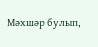Мәхшәр булып,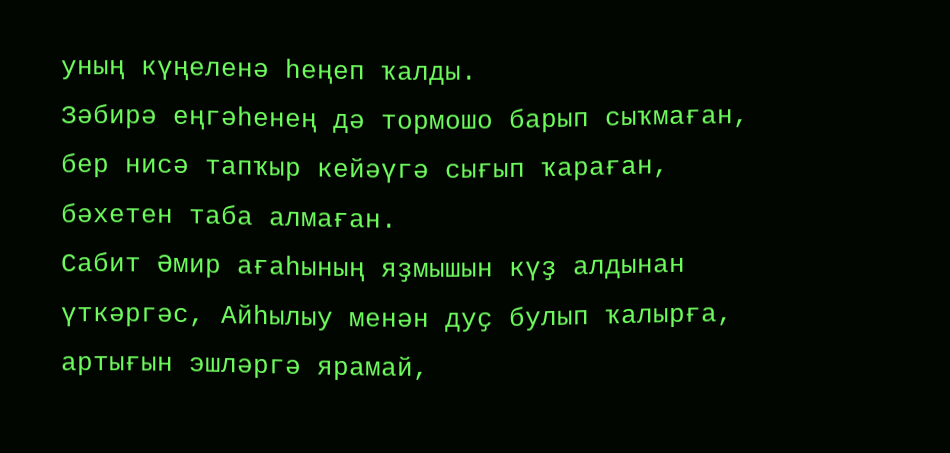уның күңеленә һеңеп ҡалды.
Зәбирә еңгәһенең дә тормошо барып сыҡмаған, бер нисә тапҡыр кейәүгә сығып ҡараған, бәхетен таба алмаған.
Сабит Әмир ағаһының яҙмышын күҙ алдынан үткәргәс, Айһылыу менән дуҫ булып ҡалырға, артығын эшләргә ярамай,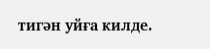тигән уйға килде.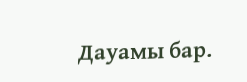Дауамы бар.